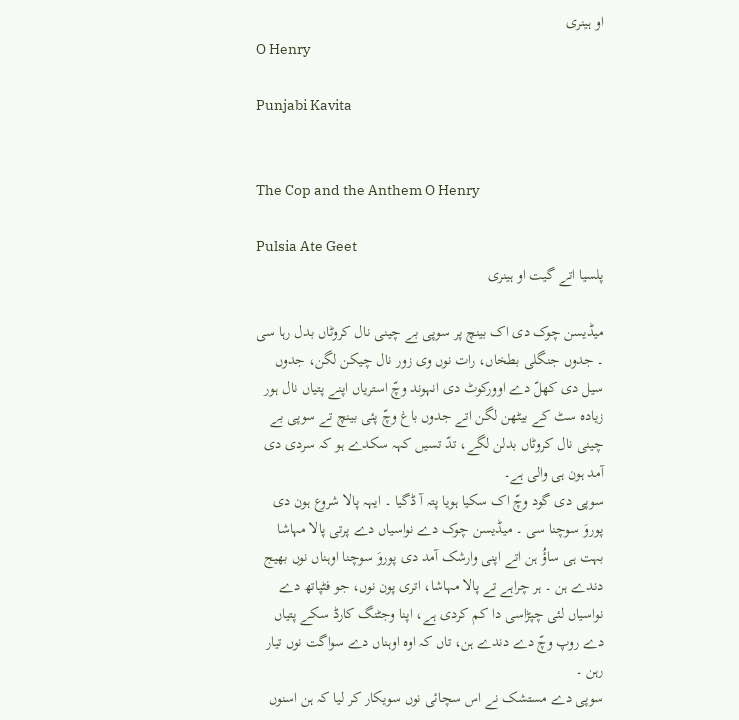او ہینری
O Henry

Punjabi Kavita


The Cop and the Anthem O Henry

Pulsia Ate Geet
پلسیا اتے گیت او ہینری

میڈیسن چوک دی اک بینچ پر سوپی بے چینی نال کروٹاں بدل رہا سی ۔ جدوں جنگلی بطخاں، رات نوں وی زور نال چیکن لگن، جدوں سیل دی کھلّ دے اوورکوٹ دی انہوند وچّ استریاں اپنے پتیاں نال ہور زیادہ سٹ کے بیٹھن لگن اتے جدوں باغ وچّ پئی بینچ تے سوپی بے چینی نال کروٹاں بدلن لگے، تدّ تسیں کہہ سکدے ہو کہ سردی دی آمد ہون ہی والی ہے۔
سوپی دی گود وچّ اک سکیا ہویا پتہ آ ڈگیا ۔ ایہہ پالا شروع ہون دی پوروَ سوچنا سی ۔ میڈیسن چوک دے نواسیاں دے پرتی پالا مہاشا بہت ہی ساؤُ ہن اتے اپنی وارشک آمد دی پوروَ سوچنا اوہناں نوں بھیج دندے ہن ۔ ہر چراہے تے پالا مہاشا، اتری پون نوں، جو فٹپاتھ دے نواسیاں لئی چپڑاسی دا کم کردی ہے، اپنا وجٹنگ کارڈ سکے پتیاں دے روپ وچّ دے دندے ہن، تاں کہ اوہ اوہناں دے سواگت نوں تیار رہن ۔
سوپی دے مستشک نے اس سچائی نوں سویکار کر لیا کہ ہن اسنوں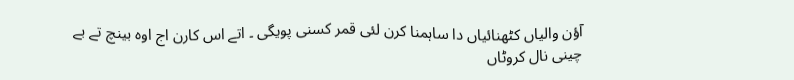آؤن والیاں کٹھنائیاں دا ساہمنا کرن لئی قمر کسنی پویگی ۔ اتے اس کارن اج اوہ بینچ تے بے چینی نال کروٹاں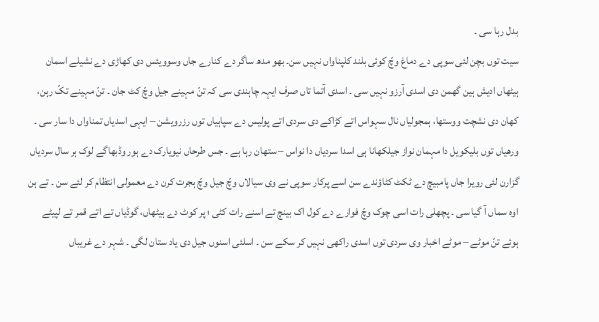بدل رہا سی ۔
سیت توں بچن لئی سوپی دے دماغ وچّ کوئی بلند کلپناواں نہیں سن۔ بھو مدھ ساگر دے کنارے جاں وسوویئس دی کھاڑی دے نشیلے اسمان ہیٹھاں ادیش ہین گھمن دی اسدی آرزو نہیں سی ۔ اسدی آتما تاں صرف ایہہ چاہندی سی کہ تنّ مہینے جیل وچّ کٹ جان ۔ تنّ مہینے تکّ رہن، کھان دی نشچت ووستھا، ہمجولیاں نال سہواس اتے کڑاکے دی سردی اتے پولیس دے سپاہیاں توں رزرویشن – ایہی اسدیاں تمناواں دا سار سی ۔
ورھیاں توں بلیکویل دا مہمان نواز جیلکھانا ہی اسدا سردیاں دا نواس – ستھان رہا ہے ۔ جس طرحاں نیویارک دے ہور وڈبھاگے لوک ہر سال سردیاں گزارن لئی رویرا جاں پامبیچ دے ٹکٹ کٹاؤندے سن اسے پرکار سوپی نے وی سیالاں وچّ جیل وچّ ہجرت کرن دے معمولی انتظام کر لئے سن ۔ تے ہن اوہ سماں آ گیا سی ۔ پچھلی رات اسی چوک وچّ فوارے دے کول اک بینچ تے اسنے رات کٹی ؛ پر کوٹ دے ہیٹھاں، گوڈیاں تے اتے قمر تے لپیٹے ہوئے تنّ موٹے – موٹے اخبار وی سردی توں اسدی راکھی نہیں کر سکے سن ۔ اسلئی اسنوں جیل دی یاد ستان لگی ۔ شہر دے غریباں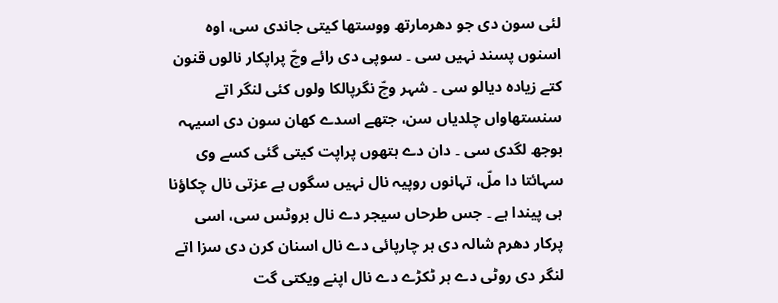لئی سون دی جو دھرمارتھ ووستھا کیتی جاندی سی، اوہ اسنوں پسند نہیں سی ۔ سوپی دی رائے وچّ پراپکار نالوں قنون کتے زیادہ دیالو سی ۔ شہر وچّ نگرپالکا ولوں کئی لنگر اتے سنستھاواں چلدیاں سن، جتھے اسدے کھان سون دی اسیہہ بوجھ لگدی سی ۔ دان دے ہتھوں پراپت کیتی گئی کسے وی سہائتا دا ملّ، تہانوں روپیہ نال نہیں سگوں بے عزتی نال چکاؤنا ہی پیندا ہے ۔ جس طرحاں سیجر دے نال بروٹس سی، اسی پرکار دھرم شالہ دی ہر چارپائی دے نال اسنان کرن دی سزا اتے لنگر دی روٹی دے ہر ٹکڑے دے نال اپنے ویکتی گت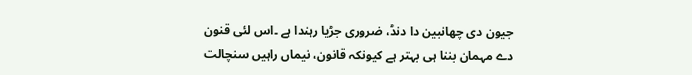جیون دی چھانبین دا دنڈ، ضروری جڑیا رہندا ہے ۔اس لئی قنون دے مہمان بننا ہی بہتر ہے کیونکہ قانون، نیماں راہیں سنچالت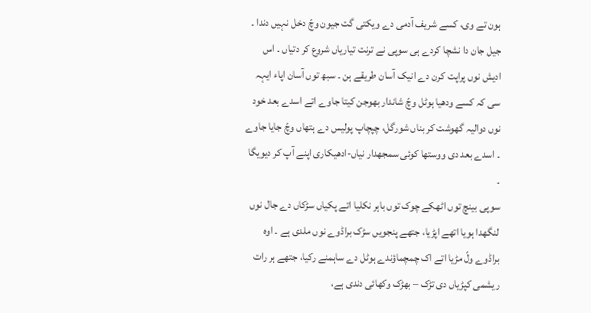ہون تے وی، کسے شریف آدمی دے ویکتی گت جیون وچّ دخل نہیں دندا ۔
جیل جان دا نشچا کردے ہی سوپی نے ترنت تیاریاں شروع کر دتیاں ۔ اس ادیش نوں پراپت کرن دے انیک آسان طریقے ہن ۔ سبھ توں آسان اپاء ایہہ سی کہ کسے ودھیا ہوٹل وچّ شاندار بھوجن کیتا جاوے اتے اسدے بعد خود نوں دوالیہ گھوشت کر بناں شورگل، چپچاپ پولیس دے ہتھاں وچّ جایا جاوے ۔ اسدے بعد دی ووستھا کوئی سمجھدار نیاں-ادھیکاری اپنے آپ کر دیویگا ۔
سوپی بینچ توں اٹھکے چوک توں باہر نکلیا اتے پکیاں سڑکاں دے جال نوں لنگھدا ہویا اتھے اپڑیا، جتھے پنجویں سڑک براڈوے نوں ملدی ہے ۔ اوہ براڈوے ولّ مڑیا اتے اک چمچماؤندے ہوٹل دے ساہمنے رکیا، جتھے ہر رات ریشمی کپڑیاں دی تڑک – بھڑک وکھائی دندی ہے،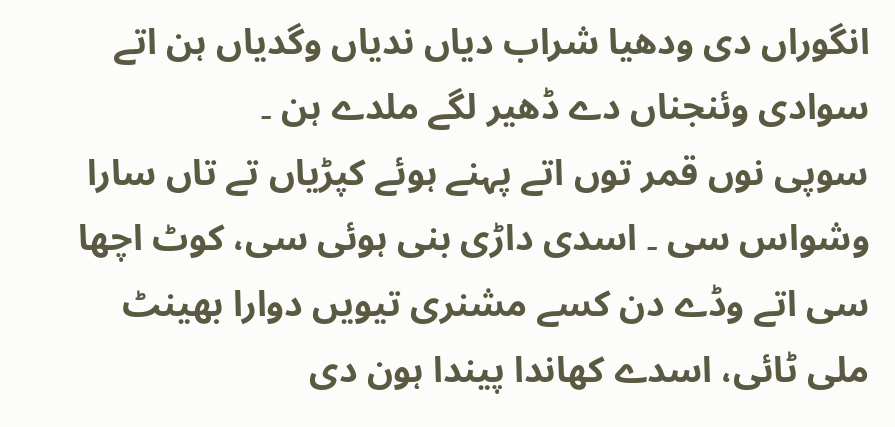انگوراں دی ودھیا شراب دیاں ندیاں وگدیاں ہن اتے سوادی وئنجناں دے ڈھیر لگے ملدے ہن ۔
سوپی نوں قمر توں اتے پہنے ہوئے کپڑیاں تے تاں سارا وشواس سی ۔ اسدی داڑی بنی ہوئی سی، کوٹ اچھا سی اتے وڈے دن کسے مشنری تیویں دوارا بھینٹ ملی ٹائی، اسدے کھاندا پیندا ہون دی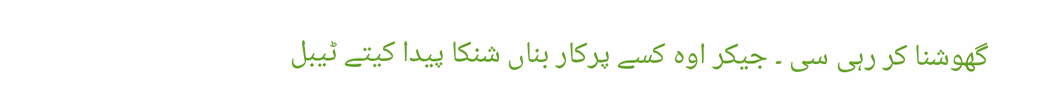گھوشنا کر رہی سی ۔ جیکر اوہ کسے پرکار بناں شنکا پیدا کیتے ٹیبل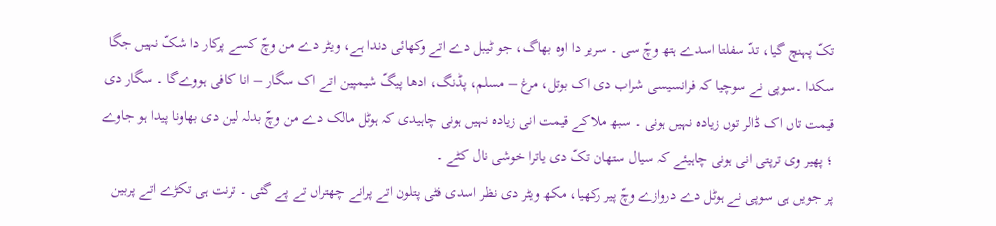تکّ پہنچ گیا، تدّ سفلتا اسدے ہتھ وچّ سی ۔ سریر دا اوہ بھاگ، جو ٹیبل دے اتے وکھائی دندا ہے، ویٹر دے من وچّ کسے پرکار دا شکّ نہیں جگا سکدا ۔سوپی نے سوچیا کہ فرانسیسی شراب دی اک بوتل، مرغ – مسلم، پڈنگ، ادھا پیگّ شیمپین اتے اک سگار – انا کافی ہووےگا ۔ سگار دی قیمت تاں اک ڈالر توں زیادہ نہیں ہونی ۔ سبھ ملاکے قیمت انی زیادہ نہیں ہونی چاہیدی کہ ہوٹل مالک دے من وچّ بدلہ لین دی بھاونا پیدا ہو جاوے ؛ پھیر وی ترپتی انی ہونی چاہیئے کہ سیال ستھان تکّ دی یاترا خوشی نال کٹے ۔
پر جویں ہی سوپی نے ہوٹل دے دروازے وچّ پیر رکھیا، مکھ ویٹر دی نظر اسدی فٹی پتلون اتے پرانے چھتراں تے پے گئی ۔ ترنت ہی تکڑے اتے پربین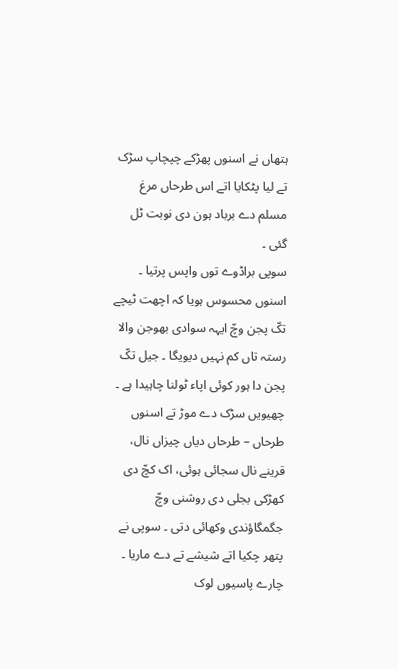ہتھاں نے اسنوں پھڑکے چپچاپ سڑک تے لیا پٹکایا اتے اس طرحاں مرغ مسلم دے برباد ہون دی نوبت ٹل گئی ۔
سوپی براڈوے توں واپس پرتیا ۔ اسنوں محسوس ہویا کہ اچھت ٹیچے تکّ پجن وچّ ایہہ سوادی بھوجن والا رستہ تاں کم نہیں دیویگا ۔ جیل تکّ پجن دا ہور کوئی اپاء ٹولنا چاہیدا ہے ۔
چھیویں سڑک دے موڑ تے اسنوں طرحاں – طرحاں دیاں چیزاں نال، قرینے نال سجائی ہوئی، اک کچّ دی کھڑکی بجلی دی روشنی وچّ جگمگاؤندی وکھائی دتی ۔ سوپی نے پتھر چکیا اتے شیشے تے دے ماریا ۔ چارے پاسیوں لوک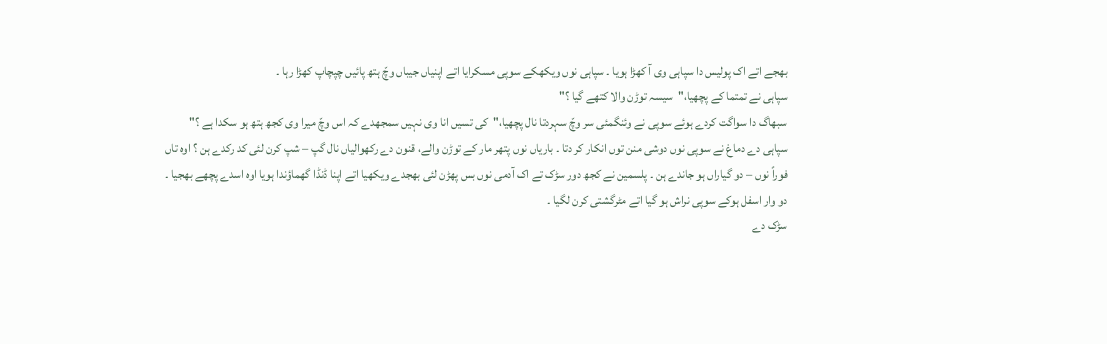بھجے اتے اک پولیس دا سپاہی وی آ کھڑا ہویا ۔ سپاہی نوں ویکھکے سوپی مسکرایا اتے اپنیاں جیباں وچّ ہتھ پائیں چپچاپ کھڑا رہا ۔
سپاہی نے تمتما کے پچھیا،"سیسہ توڑن والا کتھے گیا ؟"
سبھاگ دا سواگت کردے ہوئے سوپی نے وئنگمئی سر وچّ سہردتا نال پچھیا،"کی تسیں انا وی نہیں سمجھدے کہ اس وچّ میرا وی کجھ ہتھ ہو سکدا ہے ؟"
سپاہی دے دماغ نے سوپی نوں دوشی منن توں انکار کر دتا ۔ باریاں نوں پتھر مار کے توڑن والے، قنون دے رکھوالیاں نال گپ – شپ کرن لئی کد رکدے ہن ؟ اوہ تاں فوراً نوں – دو گیاراں ہو جاندے ہن ۔ پلسمین نے کجھ دور سڑک تے اک آدمی نوں بس پھڑن لئی بھجدے ویکھیا اتے اپنا ڈنڈا گھماؤندا ہویا اوہ اسدے پچھے بھجیا ۔ دو وار اسفل ہوکے سوپی نراش ہو گیا اتے مٹرگشتی کرن لگیا ۔
سڑک دے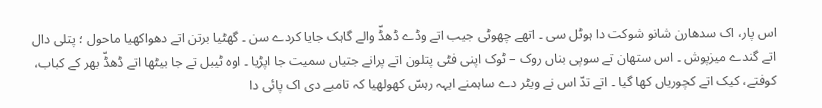اس پار، اک سدھارن شانو شوکت دا ہوٹل سی ۔ اتھے چھوٹی جیب اتے وڈے ڈھڈّ والے گاہک جایا کردے سن ۔ گھٹیا برتن اتے دھواکھیا ماحول ؛ پتلی دال اتے گندے میزپوش ۔ اس ستھان تے سوپی بناں روک – ٹوک اپنی فٹی پتلون اتے پرانے جتیاں سمیت جا اپڑیا ۔ اوہ ٹیبل تے جا بیٹھا اتے ڈھڈّ بھر کے کباب، کوفتے، کیک اتے کچوریاں کھا گیا ۔ اتے تدّ اس نے ویٹر دے ساہمنے ایہہ رہسّ کھولھیا کہ تامبے دی اک پائی دا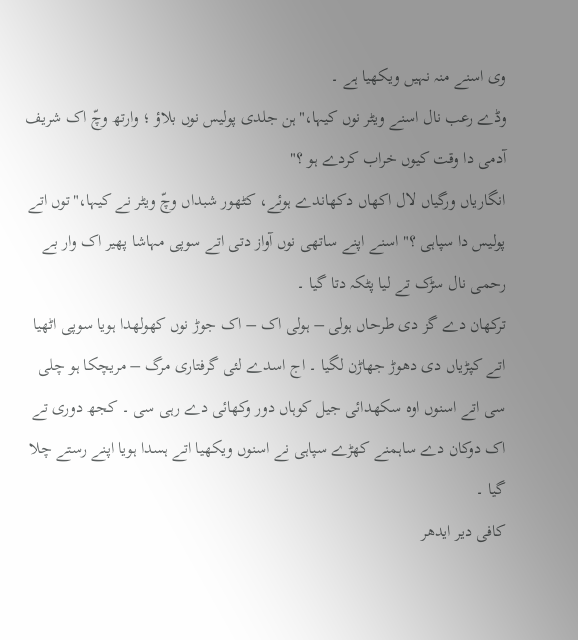وی اسنے منہ نہیں ویکھیا ہے ۔
وڈے رعب نال اسنے ویٹر نوں کیہا،"ہن جلدی پولیس نوں بلاؤ ؛ وارتھ وچّ اک شریف آدمی دا وقت کیوں خراب کردے ہو ؟"
انگاریاں ورگیاں لال اکھاں دکھاندے ہوئے، کٹھور شبداں وچّ ویٹر نے کیہا،"توں اتے پولیس دا سپاہی ؟" اسنے اپنے ساتھی نوں آواز دتی اتے سوپی مہاشا پھیر اک وار بے رحمی نال سڑک تے لیا پٹکہ دتا گیا ۔
ترکھان دے گز دی طرحاں ہولی – ہولی اک – اک جوڑ نوں کھولھدا ہویا سوپی اٹھیا اتے کپڑیاں دی دھوڑ جھاڑن لگیا ۔ اج اسدے لئی گرفتاری مرگ – مریچکا ہو چلی سی اتے اسنوں اوہ سکھدائی جیل کوہاں دور وکھائی دے رہی سی ۔ کجھ دوری تے اک دوکان دے ساہمنے کھڑے سپاہی نے اسنوں ویکھیا اتے ہسدا ہویا اپنے رستے چلا گیا ۔
کافی دیر ایدھر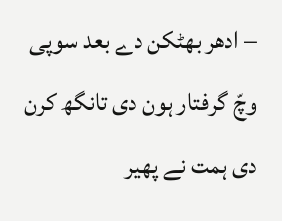– ادھر بھٹکن دے بعد سوپی وچّ گرفتار ہون دی تانگھ کرن دی ہمت نے پھیر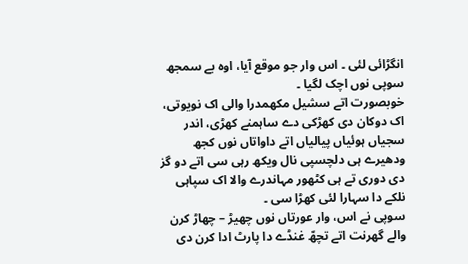انگڑائی لئی ۔ اس وار جو موقع آیا، اوہ بے سمجھ سوپی نوں اچک لگیا ۔
خوبصورت اتے سشیل مکھمدرا والی اک نویوتی، اک دوکان دی کھڑکی دے ساہمنے کھڑی، اندر سجیاں ہوئیاں پیالیاں اتے داواتاں نوں کجھ ودھیرے ہی دلچسپی نال ویکھ رہی سی اتے دو گز دی دوری تے ہی کٹھور مہاندرے والا اک سپاہی نلکے دا سہارا لئی کھڑا سی ۔
سوپی نے اس، وار عورتاں نوں چھیڑ – چھاڑ کرن والے گھرنت اتے تچھّ غنڈے دا پارٹ ادا کرن دی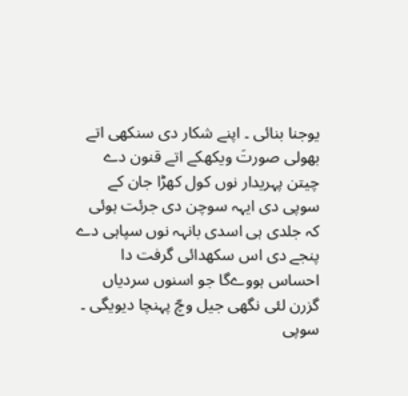یوجنا بنائی ۔ اپنے شکار دی سنکھی اتے بھولی صورتَ ویکھکے اتے قنون دے چیتن پہریدار نوں کول کھڑا جان کے سوپی دی ایہہ سوچن دی جرئت ہوئی کہ جلدی ہی اسدی بانہہ نوں سپاہی دے پنجے دی اس سکھدائی گرفت دا احساس ہووےگا جو اسنوں سردیاں گزرن لئی نگھی جیل وچّ پہنچا دیویگی ۔
سوپی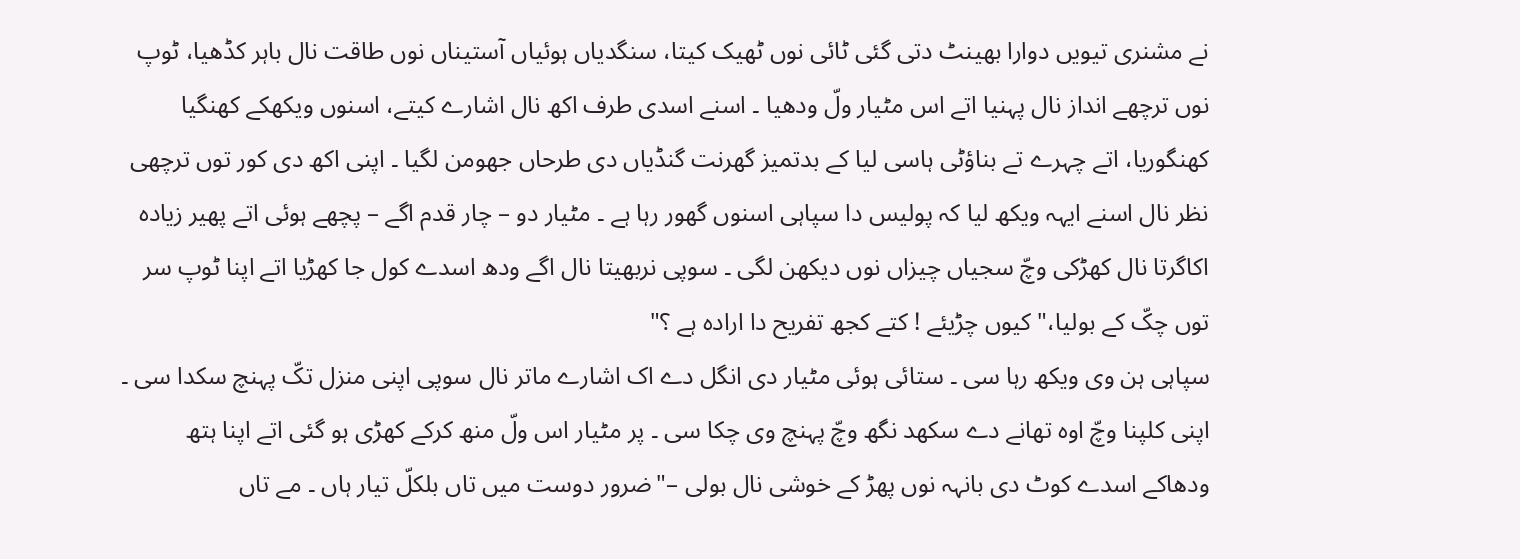نے مشنری تیویں دوارا بھینٹ دتی گئی ٹائی نوں ٹھیک کیتا، سنگدیاں ہوئیاں آستیناں نوں طاقت نال باہر کڈھیا، ٹوپ نوں ترچھے انداز نال پہنیا اتے اس مٹیار ولّ ودھیا ۔ اسنے اسدی طرف اکھ نال اشارے کیتے، اسنوں ویکھکے کھنگیا کھنگوریا، اتے چہرے تے بناؤٹی ہاسی لیا کے بدتمیز گھرنت گنڈیاں دی طرحاں جھومن لگیا ۔ اپنی اکھ دی کور توں ترچھی نظر نال اسنے ایہہ ویکھ لیا کہ پولیس دا سپاہی اسنوں گھور رہا ہے ۔ مٹیار دو – چار قدم اگے – پچھے ہوئی اتے پھیر زیادہ اکاگرتا نال کھڑکی وچّ سجیاں چیزاں نوں دیکھن لگی ۔ سوپی نربھیتا نال اگے ودھ اسدے کول جا کھڑیا اتے اپنا ٹوپ سر توں چکّ کے بولیا،" کیوں چڑیئے ! کتے کجھ تفریح دا ارادہ ہے ؟"
سپاہی ہن وی ویکھ رہا سی ۔ ستائی ہوئی مٹیار دی انگل دے اک اشارے ماتر نال سوپی اپنی منزل تکّ پہنچ سکدا سی ۔ اپنی کلپنا وچّ اوہ تھانے دے سکھد نگھ وچّ پہنچ وی چکا سی ۔ پر مٹیار اس ولّ منھ کرکے کھڑی ہو گئی اتے اپنا ہتھ ودھاکے اسدے کوٹ دی بانہہ نوں پھڑ کے خوشی نال بولی –"ضرور دوست میں تاں بلکلّ تیار ہاں ۔ مے تاں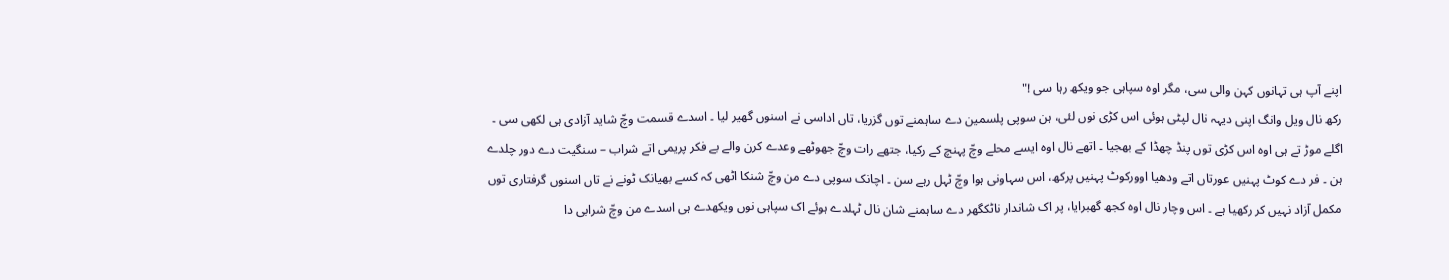اپنے آپ ہی تہانوں کہن والی سی، مگر اوہ سپاہی جو ویکھ رہا سی !"
رکھ نال ویل وانگ اپنی دیہہ نال لپٹی ہوئی اس کڑی نوں لئی، ہن سوپی پلسمین دے ساہمنے توں گزریا، تاں اداسی نے اسنوں گھیر لیا ۔ اسدے قسمت وچّ شاید آزادی ہی لکھی سی ۔
اگلے موڑ تے ہی اوہ اس کڑی توں پنڈ چھڈا کے بھجیا ۔ اتھے نال اوہ ایسے محلے وچّ پہنچ کے رکیا، جتھے رات وچّ جھوٹھے وعدے کرن والے بے فکر پریمی اتے شراب – سنگیت دے دور چلدے ہن ۔ فر دے کوٹ پہنیں عورتاں اتے ودھیا اوورکوٹ پہنیں پرکھ، اس سہاونی ہوا وچّ ٹہل رہے سن ۔ اچانک سوپی دے من وچّ شنکا اٹھی کہ کسے بھیانک ٹونے نے تاں اسنوں گرفتاری توں مکمل آزاد نہیں کر رکھیا ہے ۔ اس وچار نال اوہ کجھ گھبرایا، پر اک شاندار ناٹکگھر دے ساہمنے شان نال ٹہلدے ہوئے اک سپاہی نوں ویکھدے ہی اسدے من وچّ شرابی دا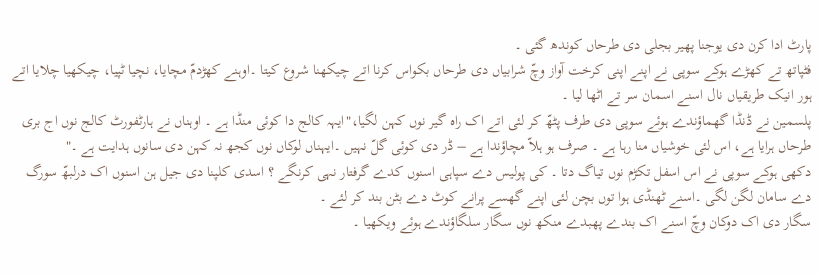پارٹ ادا کرن دی یوجنا پھیر بجلی دی طرحاں کوندھ گئی ۔
فٹپاتھ تے کھڑے ہوکے سوپی نے اپنے اپنی کرخت آواز وچّ شرابیاں دی طرحاں بکواس کرنا اتے چیکھنا شروع کیتا ۔اوہنے کھڑدمّ مچایا، نچیا ٹپیا، چیکھیا چلایا اتے ہور انیک طریقیاں نال اسنے اسمان سر تے اٹھا لیا ۔
پلسمین نے ڈنڈا گھماؤندے ہوئے سوپی دی طرف پٹھّ کر لئی اتے اک راہ گیر نوں کہن لگیا،"ایہہ کالج دا کوئی منڈا ہے ۔ اوہناں نے ہارٹفورٹ کالج نوں اج بری طرحاں ہرایا ہے، اس لئی خوشیاں منا رہا ہے ۔ صرف ہو ہلاّ مچاؤندا ہے – ڈر دی کوئی گلّ نہیں ۔ایہناں لوکاں نوں کجھ نہ کہن دی سانوں ہدایت ہے ۔"
دکھی ہوکے سوپی نے اس اسفل تکڑم نوں تیاگ دتا ۔ کی پولیس دے سپاہی اسنوں کدے گرفتار نہی کرنگے ؟ اسدی کلپنا دی جیل ہن اسنوں اک درلبھّ سورگ دے سامان لگن لگی ۔اسنے ٹھنڈی ہوا توں بچن لئی اپنے گھسے پرانے کوٹ دے بٹن بند کر لئے ۔
سگار دی اک دوکان وچّ اسنے اک بندے پھبدے منکھ نوں سگار سلگاؤندے ہوئے ویکھیا ۔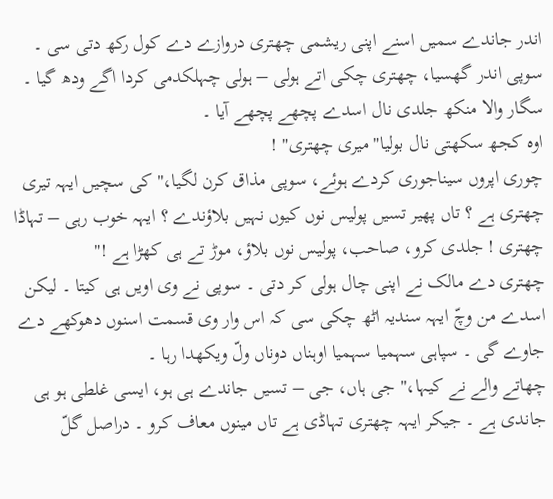اندر جاندے سمیں اسنے اپنی ریشمی چھتری دروازے دے کول رکھ دتی سی ۔
سوپی اندر گھسیا، چھتری چکی اتے ہولی – ہولی چہلکدمی کردا اگے ودھ گیا ۔ سگار والا منکھ جلدی نال اسدے پچھے پچھے آیا ۔
اوہ کجھ سکھتی نال بولیا"میری چھتری" !
چوری اپروں سیناجوری کردے ہوئے، سوپی مذاق کرن لگیا،" کی سچیں ایہہ تیری چھتری ہے ؟ تاں پھیر تسیں پولیس نوں کیوں نہیں بلاؤندے ؟ ایہہ خوب رہی – تہاڈا چھتری ! جلدی کرو، صاحب، پولیس نوں بلاؤ، موڑ تے ہی کھڑا ہے !"
چھتری دے مالک نے اپنی چال ہولی کر دتی ۔ سوپی نے وی اویں ہی کیتا ۔ لیکن اسدے من وچّ ایہہ سندیہ اٹھ چکی سی کہ اس وار وی قسمت اسنوں دھوکھے دے جاوے گی ۔ سپاہی سہمیا سہمیا اوہناں دوناں ولّ ویکھدا رہا ۔
چھاتے والے نے کیہا،" جی ہاں، جی – تسیں جاندے ہی ہو، ایسی غلطی ہو ہی جاندی ہے ۔ جیکر ایہہ چھتری تہاڈی ہے تاں مینوں معاف کرو ۔ دراصل گلّ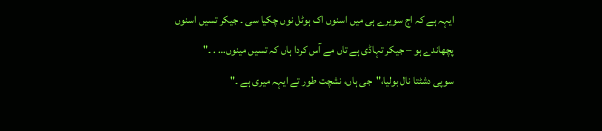ایہہ ہے کہ اج سویرے ہی میں اسنوں اک ہوٹل نوں چکیا سی ۔ جیکر تسیں اسنوں پچھاندے ہو – جیکر تہاڈی ہے تاں مے آس کردا ہاں کہ تسیں مینوں… . ۔"
سوپی دشٹتا نال بولیا،"جی ہاں، نشچت طور تے ایہہ میری ہے ۔"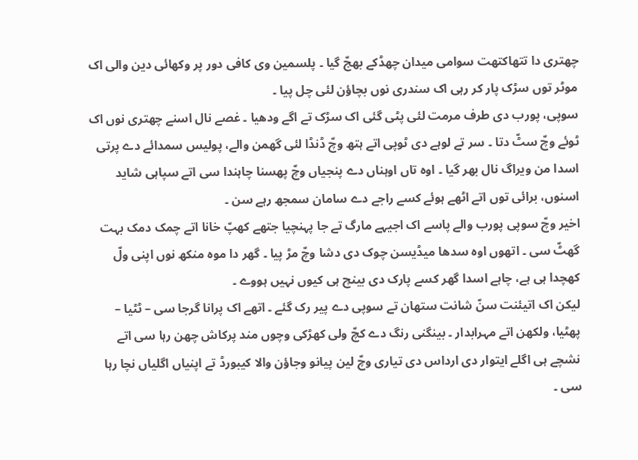چھتری دا تتھاکتھت سوامی میدان چھڈکے بھجّ گیا ۔ پلسمین وی کافی دور پر وکھائی دین والی اک موٹر توں سڑک پار کر رہی اک سندری نوں بچاؤن لئی چل پیا ۔
سوپی، پورب دی طرف مرمت لئی پٹی گئی اک سڑک تے اگے ودھیا ۔ غصے نال اسنے چھتری نوں اک ٹوئے وچّ سٹّ دتا ۔ سر تے لوہے دی ٹوپی اتے ہتھ وچّ ڈنڈا لئی گھمن والے، پولیس سمدائے دے پرتی اسدا من ویراگ نال بھر گیا ۔ اوہ تاں اوہناں دے پنجیاں وچّ پھسنا چاہندا سی اتے سپاہی شاید اسنوں، برائی توں اتے اٹھے ہوئے کسے راجے دے سامان سمجھ رہے سن ۔
اخیر وچّ سوپی پورب والے پاسے اک اجیہے مارگ تے جا پہنچیا جتھے کھپّ خانا اتے چمک دمک بہت گھٹّ سی ۔ اتھوں اوہ سدھا میڈیسن چوک دی دشا وچّ مڑ پیا ۔ گھر دا موہ منکھ نوں اپنی ولّ کھچدا ہی ہے، چاہے اسدا گھر کسے پارک دی بینچ ہی کیوں نہیں ہووے ۔
لیکن اک اتیئنت سنّ شانت ستھان تے سوپی دے پیر رک گئے ۔ اتھے اک پرانا گرجا سی – ٹٹیا – پھٹیا، ولکھن اتے مہرابدار ۔ بینگنی رنگ دے کچّ ولی کھڑکی وچوں مند پرکاش چھن رہا سی اتے نشچے ہی اگلے ایتوار دی ارداس دی تیاری وچّ لین پیانو وجاؤن والا کیبورڈ تے اپنیاں اگلیاں نچا رہا سی ۔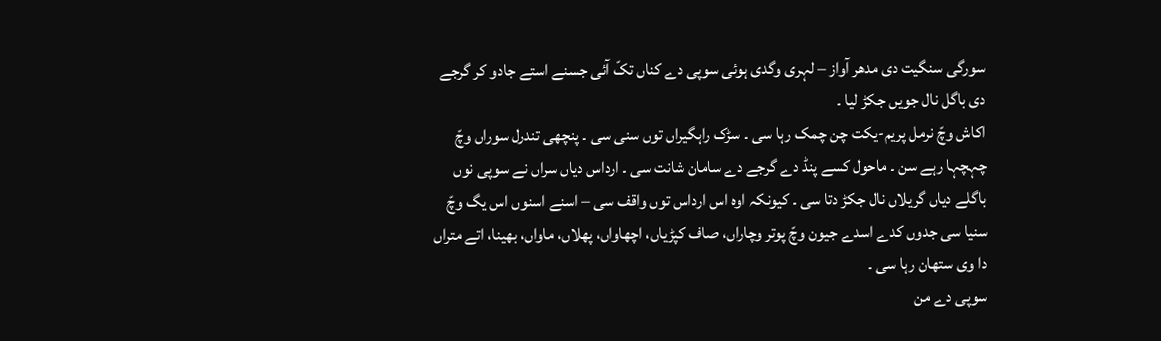سورگی سنگیت دی مدھر آواز – لہری وگدی ہوئی سوپی دے کناں تکّ آئی جسنے استے جادو کر گرجے دی باگل نال جویں جکڑ لیا ۔
اکاش وچّ نرمل پریم-یکت چن چمک رہا سی ۔ سڑک راہگیراں توں سنی سی ۔ پنچھی تندرل سوراں وچّ چہچہا رہے سن ۔ ماحول کسے پنڈ دے گرجے دے سامان شانت سی ۔ ارداس دیاں سراں نے سوپی نوں باگلے دیاں گریلاں نال جکڑ دتا سی ۔ کیونکہ اوہ اس ارداس توں واقف سی – اسنے اسنوں اس یگ وچّ سنیا سی جدوں کدے اسدے جیون وچّ پوتر وچاراں، صاف کپڑیاں، اچھاواں، پھلاں، ماواں، بھینا، اتے متراں دا وی ستھان رہا سی ۔
سوپی دے من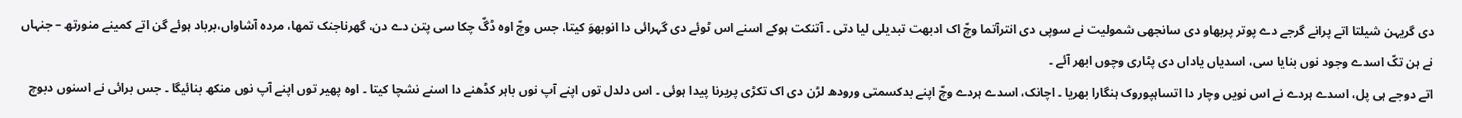دی گریہن شیلتا اتے پرانے گرجے دے پوتر پربھاو دی سانجھی شمولیت نے سوپی دی انترآتما وچّ اک ادبھت تبدیلی لیا دتی ۔ آتنکت ہوکے اسنے اس ٹوئے دی گہرائی دا انوبھوَ کیتا، جس وچّ اوہ ڈگّ چکا سی پتن دے دن، گھرناجنک تمھا، مردہ آشاواں،برباد ہوئے گن اتے کمینے منورتھ – جنہاں نے ہن تکّ اسدے وجود نوں بنایا سی، اسدیاں یاداں دی پٹاری وچوں ابھر آئے ۔
اتے دوجے ہی پل، اسدے ہردے نے اس نویں وچار دا اتساہپوروک ہنگارا بھریا ۔ اچانک، اسدے ہردے وچّ اپنے بدکسمتی ورودھ لڑن دی اک تکڑی پریرنا پیدا ہوئی ۔ اس دلدل توں اپنے آپ نوں باہر کڈھنے دا اسنے نشچا کیتا ۔ اوہ پھیر توں اپنے آپ نوں منکھ بنائیگا ۔ جس برائی نے اسنوں دبوچ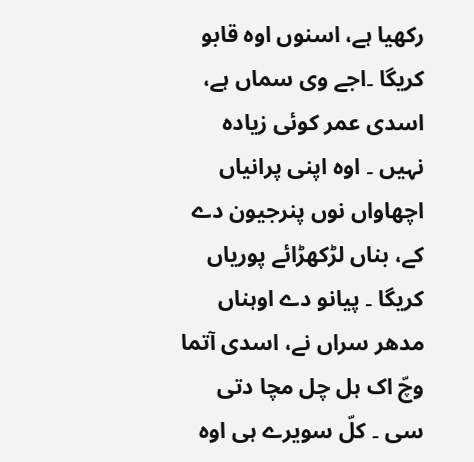رکھیا ہے، اسنوں اوہ قابو کریگا ۔اجے وی سماں ہے، اسدی عمر کوئی زیادہ نہیں ۔ اوہ اپنی پرانیاں اچھاواں نوں پنرجیون دے کے، بناں لڑکھڑائے پوریاں کریگا ۔ پیانو دے اوہناں مدھر سراں نے، اسدی آتما وچّ اک ہل چل مچا دتی سی ۔ کلّ سویرے ہی اوہ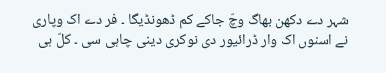شہر دے دکھن بھاگ وچّ جاکے کم ڈھونڈیگا ۔ فر دے اک وپاری نے اسنوں اک وار ڈرائیور دی نوکری دینی چاہی سی ۔ کلّ ہی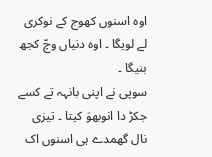اوہ اسنوں کھوج کے نوکری لے لویگا ۔ اوہ دنیاں وچّ کجھ بنیگا ۔
سوپی نے اپنی بانہہ تے کسے جکڑ دا انوبھوَ کیتا ۔ تیزی نال گھمدے ہی اسنوں اک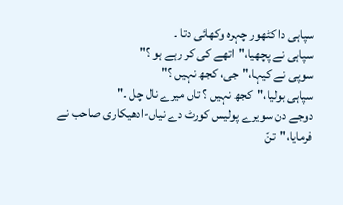سپاہی دا کٹھور چہرہ وکھائی دتا ۔
سپاہی نے پچھیا،"اتھے کی کر رہے ہو ؟"
سوپی نے کیہا،"جی، کجھ نہیں ؟"
سپاہی بولیا،"کجھ نہیں ؟ تاں میرے نال چل ۔"
دوجے دن سویرے پولیس کورٹ دے نیاں-ادھیکاری صاحب نے فرمایا،"تنّ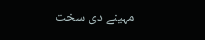مہینے دی سخت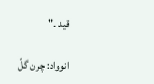قید ۔"

انوواد: چرن گلّ